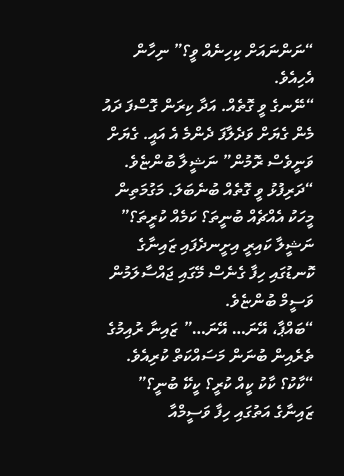“ނަންނައަށް ކިހިނެއް ވީ؟” ނިހާން އެހިއެވެ.
“ނޭނގެ ވީ ގޮތެއް. އަދާ ކިރަން ގޮސްފަ ދައު މެން ގެޔަށް ވަދެލާފަ ދެންމެ އެ އައީ. ގެޔަށް ވަނީވެސް ރޮމުން” ނަޝީލާ ބުންޏެވެ.
“ދަރިފުޅު ވީ ގޮތެއް ބުނެބަލަ. މަގުމަތިން މީހަކު އެއްޗެއް ބުނީތަ؟ ކަމެއް ކުރީތަ؟” ނަޝީލާ ކައިރީ އިށީނދެފައި ޒައިނާގެ ކޮނޑުގައި ހިފާ ގެނެސް މޭގައި ޖައްސާލަމުން ވަސީމް ބުންޏެވެ.
“ބައްޕާ، އޭނަ… އޭނަ…” ޒައިނާ ރުއިމުގެ ތެރެއިން ބުނަން މަސައްކަތް ކުރިއެވެ.
“ކާކު؟ ކާކު ކީއް ކުރީ؟ ކީކޭ ބުނީ؟” ޒައިނާގެ އަތުގައި ހިފާ ވަސީމްއާ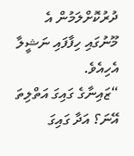ދުރުކޮށްލަމުން އެ މޫނުގައި ހިފާފައި ނަޝީލާ އެހިއެވެ.
“ޒައިނާގެ ގައިގަ އަތްލިތަ އޭނަ؟ އަދާ ގައިގަ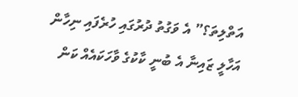އަތްލިތަ؟” އެ ވަގުތު ދުރުގައި ހުރެފައި ނިހާން އަހާލީ ޒައިނާ އެ ބުނީ ކާކުގެ ވާހަކައެއް ކަން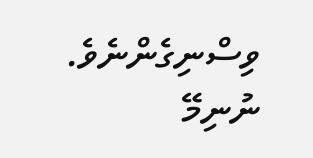ވިސްނިގެންނެވެ.
ނުނިމޭ